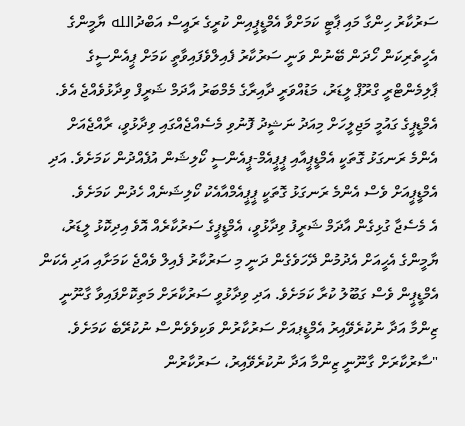ސަރުކާރު ހިންގާ މައި ޕާޓީ ކަމަށްވާ އެމްޑީޕީއިން ކުރީގެ ރައީސް އަބްދުالله ޔާމީންގެ އެހީތެރިކަން ހޯދަން ބޭނުން ވަނީ ސަރުކާރު ފެއިލްވެފައިވާތީ ކަމަށް ޕީއެންސީގެ ޕާލިމެންޓްރީ ގްރޫޕް ލީޑަރު، މަޑުއްވަރީ ދާއިރާގެ މެމްބަރު އާދަމް ޝަރީފް ވިދާޅުވެއްޖެ އެވެ.
އެމްޑީޕީގެ ގައުމީ މަޖިލީހަށް މިއަދު ނަޝީދު ފޮނުވި މެސެއްޖެއްގައި ވިދާޅުވީ، ރާއްޖެއަށް އެންމެ ރަނގަޅު ގޮތަކީ އެމްޑީޕީއާއި ޕީޕީއެމް-ޕީއެންސީ ކޯލިޝަން އުފެއްދުން ކަމަށެވެ. އަދި އެމްޑީޕީއަށް ވެސް އެންމެ ރަނގަޅު ގޮތަކީ ޕީޕީއެމްއާއެކު ކޯލިޝަނެއް ހެދުން ކަމަށެވެ.
އެ މެސެޖާ ގުޅިގެން އާދަމް ޝަރީފު ވިދާޅުވީ، އެމްޑީޕީގެ ސަރުކާރެއް އޮވެ އިދިކޮޅު ލީޑަރު، ޔާމީންގެ އެހީއަށް އެދުމުން ދޭހަވެގެން ދަނީ މި ސަރުކާރު ފެއިލް ވެއްޖެ ކަމަށާއި އަދި އެކަން އެމްޑީޕީން ވެސް ގަބޫލު ކުރާ ކަމަށެވެ. އަދި ވިދާޅުވީ ސަރުކާރަށް މަތިކޮށްފައިވާ ގާނޫނީ ޒިންމާ އަދާ ނުކުރެވޭއިރު އެމްޑީޕއަށް ސަރުކާރުން ވަކިވެވެންސް ނުކުރޭބެ ކަމަށެވެ.
"ސާރުކާރަށް ގާނޫނީ ޒިންމާ އަދާ ނުކުރެވޭއިރު، ސަރުކާރުން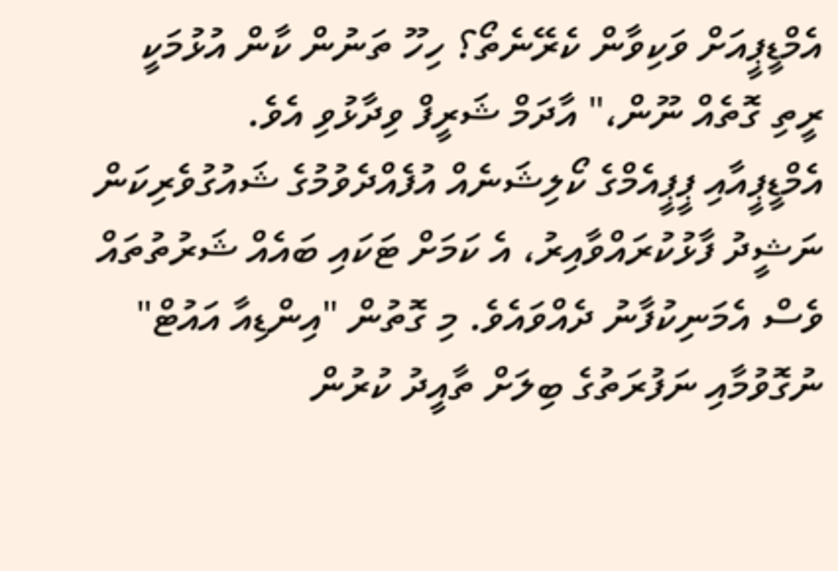އެމްޑީޕީއަށް ވަކިވާން ކެރޭނެތޯ؟ ހިހޫ ތަނުން ކާން އުޅުމަކީ ރީތި ގޮތެއް ނޫން،" އާދަމް ޝަރީފް ވިދާޅުވި އެވެ.
އެމްޑީޕީއާއި ޕީޕީއެމްގެ ކޯލިޝަނެއް އުފެއްދެވުމުގެ ޝައުގުވެރިކަން ނަޝީދު ފާޅުކުރައްވާއިރު، އެ ކަމަށް ޓަކައި ބައެއް ޝަރުތުތައް ވެސް އެމަނިކުފާނު ދެއްވައެވެ. މި ގޮތުން "އިންޑިއާ އައުޓް" ނުގޮވުމާއި ނަފުރަތުގެ ބިލަށް ތާއީދު ކުރުން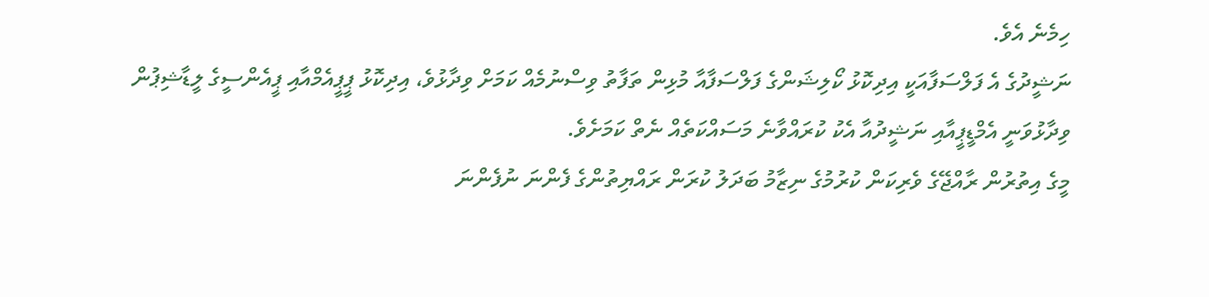ހިމެނެ އެވެ.
ނަޝީދުގެ އެ ފަލްސަފާއަކީ އިދިކޮޅު ކޯލިޝަންގެ ފަލްސަފާއާ މުޅިން ތަފާތު ވިސްނުމެއް ކަމަށް ވިދާޅުވެ، އިދިކޮޅު ޕީޕީއެމްއާއި ޕީއެންސީގެ ލީޑާޝިޕުން ވިދާޅުވަނީ އެމްޑީޕީއާއި ނަޝީދުއާ އެކު ކުރައްވާނެ މަސައްކަތެއް ނެތް ކަމަށެވެ.
މީގެ އިތުރުން ރާއްޖޭގެ ވެރިކަން ކުރުމުގެ ނިޒާމު ބަދަލު ކުރަން ރައްޔިތުންގެ ފެންނަ ނުފެންނަ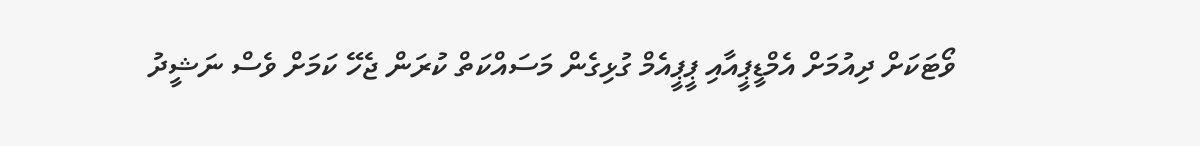ވޯޓަކަށް ދިއުމަށް އެމްޑީޕީއާއި ޕީޕީއެމް ގުޅިގެން މަސައްކަތް ކުރަން ޖެހޭ ކަމަށް ވެސް ނަޝީދު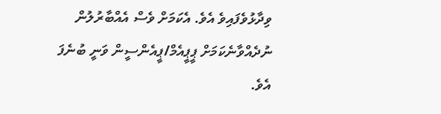ވިދާޅުވެފައިވެ އެވެ. އެކަމަށް ވެސް އެއްބާރުލުން ނުދެއްވާނެކަމަށް ޕީޕީއެމް/ޕީއެންސީން ވަނީ ބުނެފަ އެވެ.